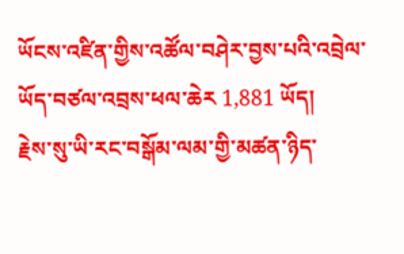ཡོངས་འཛིན་གྱིས་འཚོལ་བཤེར་བྱས་པའི་འབྲེལ་ཡོད་བཙལ་འབྲས་ཕལ་ཆེར 1,881 ཡོད།
རྗེས་སུ་ཡི་རང་བསྒོམ་ལམ་གྱི་མཚན་ཉིད་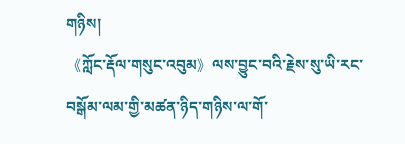གཉིས།
《ཀློང་རྡོལ་གསུང་འབུམ》ལས་བྱུང་བའི་རྗེས་སུ་ཡི་རང་བསྒོམ་ལམ་གྱི་མཚན་ཉིད་གཉིས་ལ་གོ་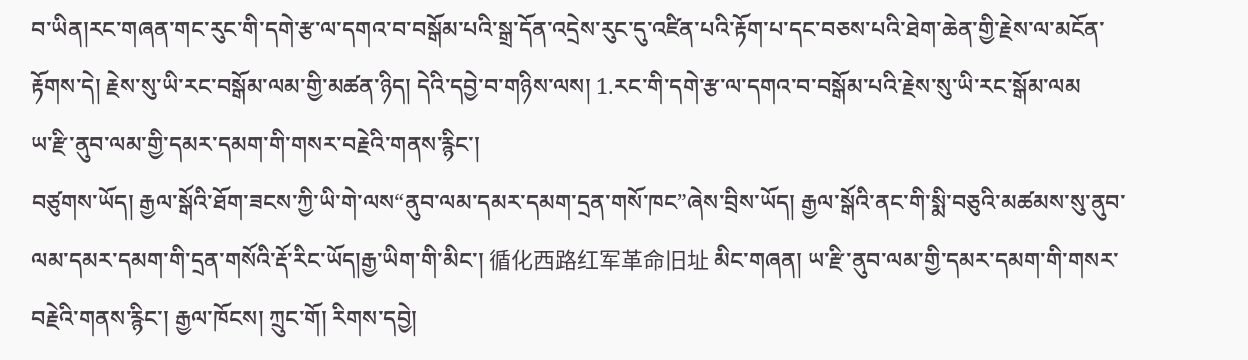བ་ཡིན།རང་གཞན་གང་རུང་གི་དགེ་རྩ་ལ་དགའ་བ་བསྒོམ་པའི་སྒྲ་དོན་འདྲེས་རུང་དུ་འཛིན་པའི་རྟོག་པ་དང་བཅས་པའི་ཐེག་ཆེན་གྱི་རྗེས་ལ་མངོན་རྟོགས་དེ། རྗེས་སུ་ཡི་རང་བསྒོམ་ལམ་གྱི་མཚན་ཉིད། དེའི་དབྱེ་བ་གཉིས་ལས། 1.རང་གི་དགེ་རྩ་ལ་དགའ་བ་བསྒོམ་པའི་རྗེས་སུ་ཡི་རང་སྒོམ་ལམ
ཡ་རྫི་ནུབ་ལམ་གྱི་དམར་དམག་གི་གསར་བརྗེའི་གནས་རྙིང་།
བཙུགས་ཡོད། རྒྱལ་སྒོའི་ཐོག་ཟངས་ཀྱི་ཡི་གེ་ལས“ནུབ་ལམ་དམར་དམག་དྲན་གསོ་ཁང”ཞེས་བྲིས་ཡོད། རྒྱལ་སྒོའི་ནང་གི་སྨི་བཅུའི་མཚམས་སུ་ནུབ་ལམ་དམར་དམག་གི་དྲན་གསོའི་རྡོ་རིང་ཡོད།རྒྱ་ཡིག་གི་མིང་། 循化西路红军革命旧址 མིང་གཞན། ཡ་རྫི་ནུབ་ལམ་གྱི་དམར་དམག་གི་གསར་བརྗེའི་གནས་རྙིང་། རྒྱལ་ཁོངས། ཀྲུང་གོ། རིགས་དབྱེ།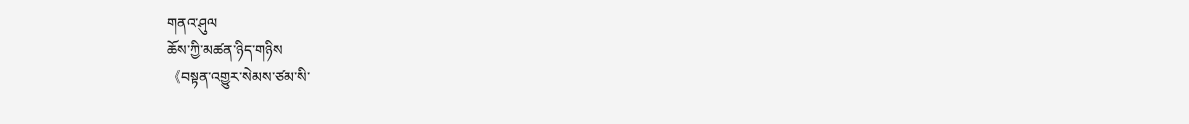གནའ་ཤུལ
ཆོས་ཀྱི་མཚན་ཉིད་གཉིས
《བསྟན་འགྱུར་སེམས་ཙམ་སི་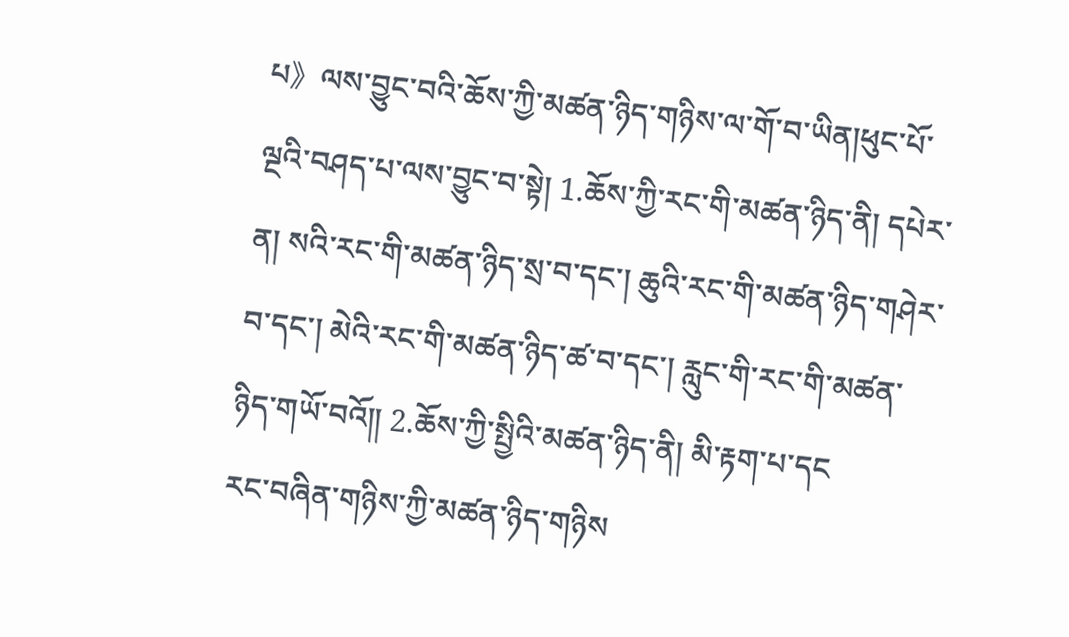པ》ལས་བྱུང་བའི་ཆོས་ཀྱི་མཚན་ཉིད་གཉིས་ལ་གོ་བ་ཡིན།ཕུང་པོ་ལྔའི་བཤད་པ་ལས་བྱུང་བ་སྟེ། 1.ཆོས་ཀྱི་རང་གི་མཚན་ཉིད་ནི། དཔེར་ན། སའི་རང་གི་མཚན་ཉིད་སྲ་བ་དང་། ཆུའི་རང་གི་མཚན་ཉིད་གཤེར་བ་དང་། མེའི་རང་གི་མཚན་ཉིད་ཚ་བ་དང་། རླུང་གི་རང་གི་མཚན་ཉིད་གཡོ་བའོ༎ 2.ཆོས་ཀྱི་སྤྱིའི་མཚན་ཉིད་ནི། མི་རྟག་པ་དང
རང་བཞིན་གཉིས་ཀྱི་མཚན་ཉིད་གཉིས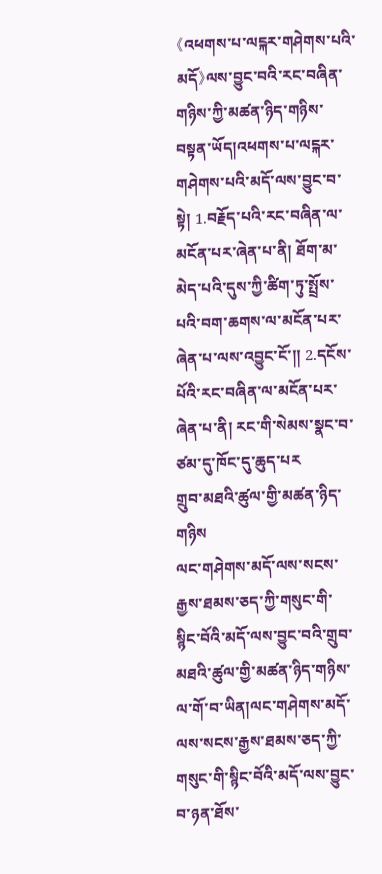《འཕགས་པ་ལངྐར་གཤེགས་པའི་མདོ》ལས་བྱུང་བའི་རང་བཞིན་གཉིས་ཀྱི་མཚན་ཉིད་གཉིས་བསྟན་ཡོད།འཕགས་པ་ལངྐར་གཤེགས་པའི་མདོ་ལས་བྱུང་བ་སྟེ། 1.བརྗོད་པའི་རང་བཞིན་ལ་མངོན་པར་ཞེན་པ་ནི། ཐོག་མ་མེད་པའི་དུས་ཀྱི་ཚིག་ཏུ་སྤྲོས་པའི་བག་ཆགས་ལ་མངོན་པར་ཞེན་པ་ལས་འབྱུང་ངོ་༎ 2.དངོས་པོའི་རང་བཞིན་ལ་མངོན་པར་ཞེན་པ་ནི། རང་གི་སེམས་སྣང་བ་ཙམ་དུ་ཁོང་དུ་ཆུད་པར
གྲུབ་མཐའི་ཚུལ་གྱི་མཚན་ཉིད་གཉིས
ལང་གཤེགས་མདོ་ལས་སངས་རྒྱས་ཐམས་ཅད་ཀྱི་གསུང་གི་སྙིང་བོའི་མདོ་ལས་བྱུང་བའི་གྲུབ་མཐའི་ཚུལ་གྱི་མཚན་ཉིད་གཉིས་ལ་གོ་བ་ཡིན།ལང་གཤེགས་མདོ་ལས་སངས་རྒྱས་ཐམས་ཅད་ཀྱི་གསུང་གི་སྙིང་བོའི་མདོ་ལས་བྱུང་བ་ཉན་ཐོས་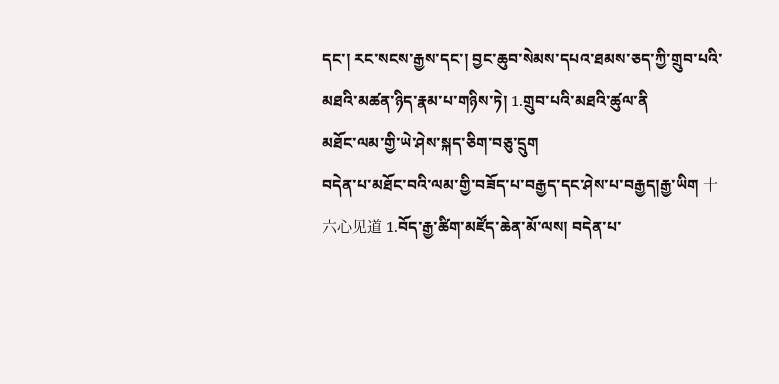དང་། རང་སངས་རྒྱས་དང་། བྱང་ཆུབ་སེམས་དཔའ་ཐམས་ཅད་ཀྱི་གྲུབ་པའི་མཐའི་མཚན་ཉིད་རྣམ་པ་གཉིས་ཏེ། 1.གྲུབ་པའི་མཐའི་ཚུལ་ནི
མཐོང་ལམ་གྱི་ཡེ་ཤེས་སྐད་ཅིག་བཅུ་དྲུག
བདེན་པ་མཐོང་བའི་ལམ་གྱི་བཟོད་པ་བརྒྱད་དང་ཤེས་པ་བརྒྱད།རྒྱ་ཡིག 十六心见道 1.བོད་རྒྱ་ཚིག་མཛོད་ཆེན་མོ་ལས། བདེན་པ་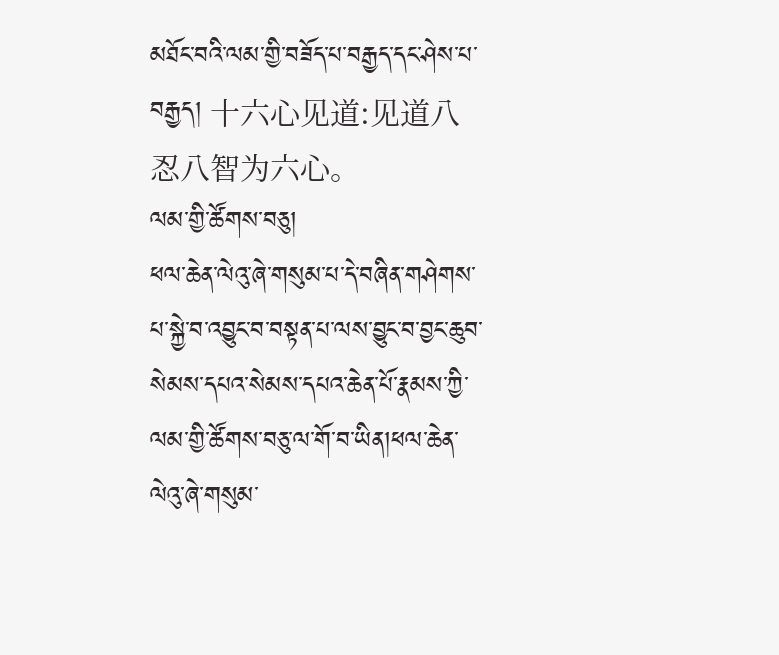མཐོང་བའི་ལམ་གྱི་བཟོད་པ་བརྒྱད་དང་ཤེས་པ་བརྒྱད། 十六心见道:见道八忍八智为六心。
ལམ་གྱི་ཚོགས་བཅུ།
ཕལ་ཆེན་ལེའུ་ཞེ་གསུམ་པ་དེ་བཞིན་གཤེགས་པ་སྐྱེ་བ་འབྱུང་བ་བསྟན་པ་ལས་བྱུང་བ་བྱང་ཆུབ་སེམས་དཔའ་སེམས་དཔའ་ཆེན་པོ་རྣམས་ཀྱི་ལམ་གྱི་ཚོགས་བཅུ་ལ་གོ་བ་ཡིན།ཕལ་ཆེན་ལེའུ་ཞེ་གསུམ་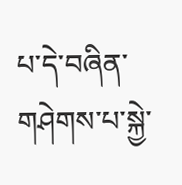པ་དེ་བཞིན་གཤེགས་པ་སྐྱེ་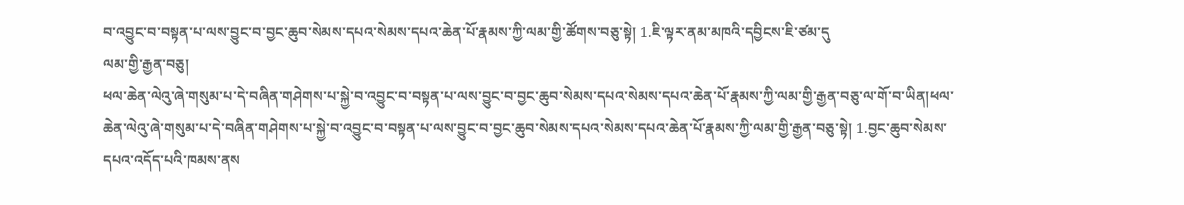བ་འབྱུང་བ་བསྟན་པ་ལས་བྱུང་བ་བྱང་ཆུབ་སེམས་དཔའ་སེམས་དཔའ་ཆེན་པོ་རྣམས་ཀྱི་ལམ་གྱི་ཚོགས་བཅུ་སྟེ། 1.ཇི་ལྟར་ནམ་མཁའི་དབྱིངས་ཇི་ཙམ་དུ
ལམ་གྱི་རྒྱན་བཅུ།
ཕལ་ཆེན་ལེའུ་ཞེ་གསུམ་པ་དེ་བཞིན་གཤེགས་པ་སྐྱེ་བ་འབྱུང་བ་བསྟན་པ་ལས་བྱུང་བ་བྱང་ཆུབ་སེམས་དཔའ་སེམས་དཔའ་ཆེན་པོ་རྣམས་ཀྱི་ལམ་གྱི་རྒྱན་བཅུ་ལ་གོ་བ་ཡིན།ཕལ་ཆེན་ལེའུ་ཞེ་གསུམ་པ་དེ་བཞིན་གཤེགས་པ་སྐྱེ་བ་འབྱུང་བ་བསྟན་པ་ལས་བྱུང་བ་བྱང་ཆུབ་སེམས་དཔའ་སེམས་དཔའ་ཆེན་པོ་རྣམས་ཀྱི་ལམ་གྱི་རྒྱན་བཅུ་སྟེ། 1.བྱང་ཆུབ་སེམས་དཔའ་འདོད་པའི་ཁམས་ནས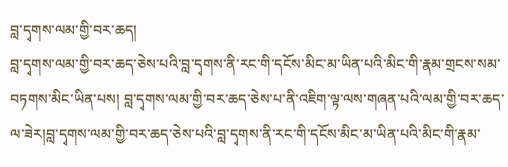བླ་དྭགས་ལམ་གྱི་བར་ཆད།
བླ་དྭགས་ལམ་གྱི་བར་ཆད་ཅེས་པའི་བླ་དྭགས་ནི་རང་གི་དངོས་མིང་མ་ཡིན་པའི་མིང་གི་རྣམ་གྲངས་སམ་བཏགས་མིང་ཡིན་པས། བླ་དྭགས་ལམ་གྱི་བར་ཆད་ཅེས་པ་ནི་འཇིག་ལྟ་ལས་གཞན་པའི་ལམ་གྱི་བར་ཆད་ལ་ཟེར།བླ་དྭགས་ལམ་གྱི་བར་ཆད་ཅེས་པའི་བླ་དྭགས་ནི་རང་གི་དངོས་མིང་མ་ཡིན་པའི་མིང་གི་རྣམ་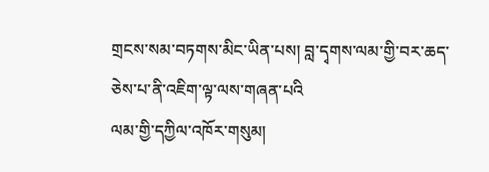གྲངས་སམ་བཏགས་མིང་ཡིན་པས། བླ་དྭགས་ལམ་གྱི་བར་ཆད་ཅེས་པ་ནི་འཇིག་ལྟ་ལས་གཞན་པའི
ལམ་གྱི་དཀྱིལ་འཁོར་གསུམ།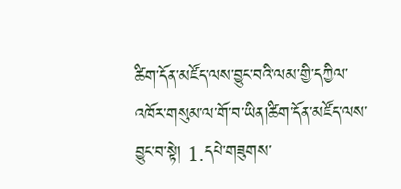ཚིག་དོན་མཛོད་ལས་བྱུང་བའི་ལམ་གྱི་དཀྱིལ་འཁོར་གསུམ་ལ་གོ་བ་ཡིན།ཚིག་དོན་མཛོད་ལས་བྱུང་བ་སྟེ། 1.དཔེ་གཟུགས་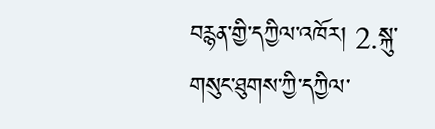བརྙན་གྱི་དཀྱིལ་འཁོར། 2.སྐུ་གསུང་ཐུགས་ཀྱི་དཀྱིལ་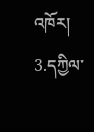འཁོར། 3.དཀྱིལ་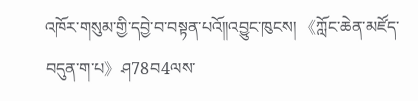འཁོར་གསུམ་གྱི་དབྱེ་བ་བསྟན་པའོ༎འབྱུང་ཁུངས། 《ཀློང་ཆེན་མཛོད་བདུན་ག་པ》ཤ78བ4ལས་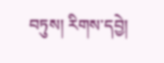བཏུས། རིགས་དབྱེ།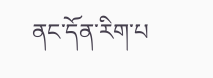ནང་དོན་རིག་པ